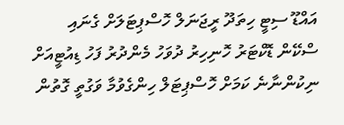އައްޑޫ ސިޓީ ހިތަދޫ ރީޖަނަލް ހޮސްޕިޓަލަށް ގެނައި ސްކޭން ޑޮކްޓަރު ހޮނިހިރު ދުވަހު މެންދުރު ފަހު ޑިއުޓީއަށް ނިކުންނާނެ ކަމަށް ހޮސްޕިޓަލް ހިންގެވުމާ ވަގުތީ ގޮތުން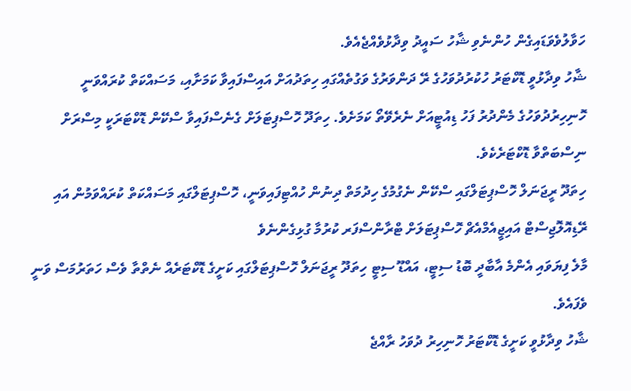ހަވާލުވެވަޑައިގެން ހުންނެވި ޝާހު ސައީދު ވިދާޅުވެއްޖެއެވެ.
ޝާހު ވިދާޅުވީ ޑޮކްޓަރު ހުކުރުދުވަހުގެ ރޭ ދަންވަރުގެ ވަގުތެއްގައި ހިތަދުއަށް އައިސްފައިވާ ކަމަށާއި، މަސައްކަތް ކުރައްވަނީ ހޮނިހިރުދުވަހުގެ މެންދުރު ފަހު ޑިއުޓީއަށް ނެރެވޭތޯ ކަމަށެވެ. ހިތަދޫ ހޮސްޕިޓަލަށް ގެނެސްފައިވާ ސްކޭން ޑޮކްޓަރަކީ މިސްރަށް ނިސްބަތްވާ ޑޮކްޓަރެކެވެ.
ހިތަދޫ ރީޖަނަލް ހޮސްޕިޓަލްގައި ސްކޭން ނެގުމުގެ ހިދުމަތް ދިނުން ހުއްޓިފައިވަނީ، ހޮސްޕިޓަލްގައި މަސައްކަތް ކުރައްވަމުން އައި ރޭޑިއޮލޮޖިސްޓް އައިޖީއެމްއެޗް ހޮސްޕިޓަލަށް ޓްރާންސްފަރ ކުރުމާ ގުޅިގެންނެވެ
މާލެ ފިޔަވައި އެންމެ އާބާދީ ބޮޑު ސިޓީ، އައްޑޫ ސިޓީ ހިތަދޫ ރީޖަނަލް ހޮސްޕިޓަލްގައި ކަށީގެ ޑޮކްޓަރެއް ނެތްތާ ވެސް ހަތަރުމަސް ވަނީ ވެފައެވެ.
ޝާހު ވިދާޅުވީ ކަށީގެ ޑޮކްޓަރު ހޮނިހިރު ދުވަހު ރާއްޖެ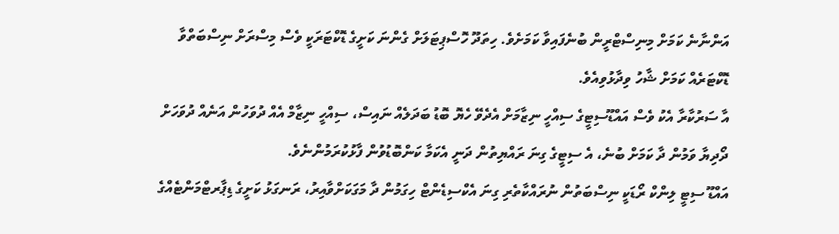އަންނާނެ ކަމަށް މިނިސްޓްރީން ބުނެފައިވާ ކަމަށެވެ. ހިތަދޫ ހޮސްޕިޓަލަށް ގެންނަ ކަށީގެ ޑޮކްޓަރަކީ ވެސް މިސްރަށް ނިސްބަތްވާ ޑޮކްޓަރެއް ކަމަށް ޝާހު ވިދާޅުވިއެވެ.
އާ ސަރުކާރާ އެކު ވެސް އައްޑޫސިޓީގެ ސިއްހީ ނިޒާމަށް އެދެވޭ ހެޔޮ ބޮޑު ބަދަލެއް ނައިސް، ސިއްހީ ނިޒާމް އެއް ދުވަހުން އަނެއް ދުވަހަށް ދޯދިޔާ ވަމުން ދާ ކަމަށް ބުނެ، އެ ސިޓީގެ ގިނަ ރައްޔިތުން ދަނީ އެކަމާ ކަންބޮޑުވުން ފާޅުކުރަމުންނެވެ.
އައްޑޫ ސިޓީ ލިންކް ރޯޑަކީ ނިސްބަތުން ނުރައްކާތެރި ގިނަ އެކްސިޑެންޓް ހިގަމުން ދާ މަގަކަށްވާއިރު، ރަނގަޅު ކަށީގެ ޑިޕާރޓްމަންޓެއްގެ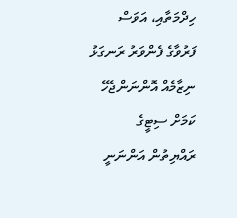ހިދްމަތާއި، އަވަސް ފަރުވާގެ ފެންވަރު ރަނގަޅު ނިޒާމެއް އޮންނަންޖެހޭ ކަމަށް ސިޓީގެ ރައްޔިތުން އަންނަނީ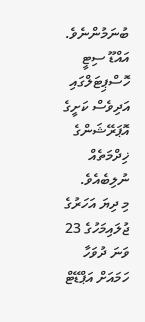ބުނަމުންނެވެ. އައްޑޫ ސިޓީ ހޮސްޕިޓަލްގައި އަދިވެސް ކަށީގެ އޮޕަރޭޝަންގެ ޚިދްމަތެއް ނުލިބެއެވެ.
މި ދިޔަ އަހަރުގެ ޖުލައިމަހުގެ 23 ވަނަ ދުވަހާ ހަމައަށް އަޕްޑޭޓް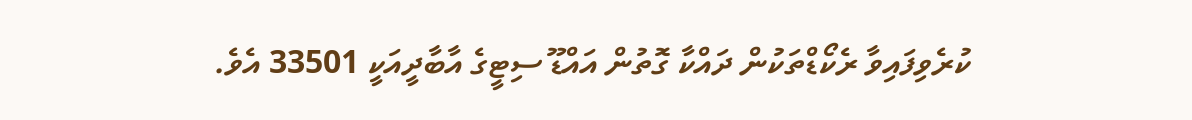ކުރެވިފައިވާ ރެކޯޑްތަކުން ދައްކާ ގޮތުން އައްޑޫ ސިޓީގެ އާބާދީއަކީ 33501 އެވެ.